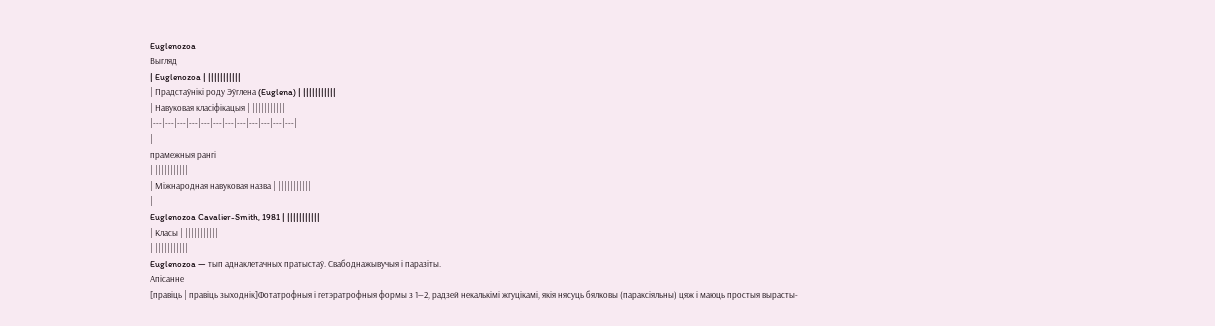Euglenozoa
Выгляд
| Euglenozoa | |||||||||||
| Прадстаўнікі роду Эўглена (Euglena) | |||||||||||
| Навуковая класіфікацыя | |||||||||||
|---|---|---|---|---|---|---|---|---|---|---|---|
|
прамежныя рангі
| |||||||||||
| Міжнародная навуковая назва | |||||||||||
|
Euglenozoa Cavalier-Smith, 1981 | |||||||||||
| Класы | |||||||||||
| |||||||||||
Euglenozoa — тып аднаклетачных пратыстаў. Свабоднажывучыя і паразіты.
Апісанне
[правіць | правіць зыходнік]Фотатрофныя і гетэратрофныя формы з 1—2, радзей некалькімі жгуцікамі, якія нясуць бялковы (параксіяльны) цяж і маюць простыя вырасты-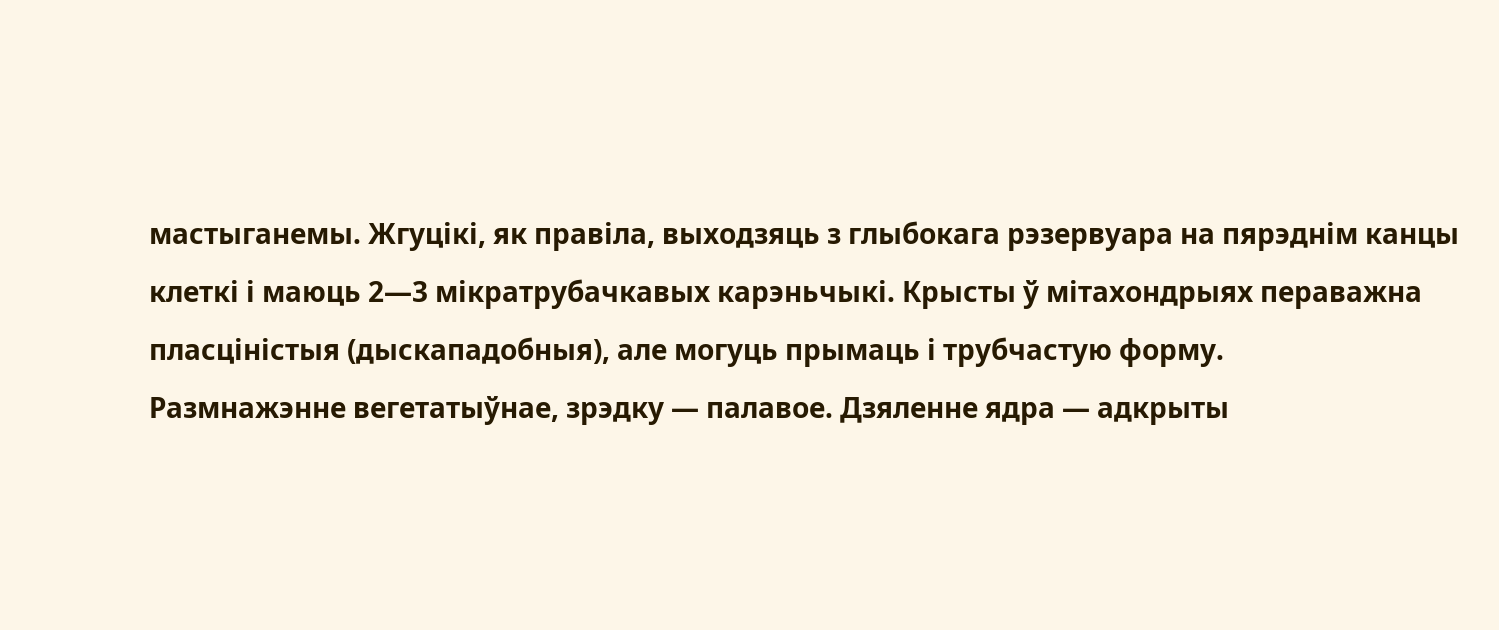мастыганемы. Жгуцікі, як правіла, выходзяць з глыбокага рэзервуара на пярэднім канцы клеткі і маюць 2—3 мікратрубачкавых карэньчыкі. Крысты ў мітахондрыях пераважна пласціністыя (дыскападобныя), але могуць прымаць і трубчастую форму.
Размнажэнне вегетатыўнае, зрэдку — палавое. Дзяленне ядра — адкрыты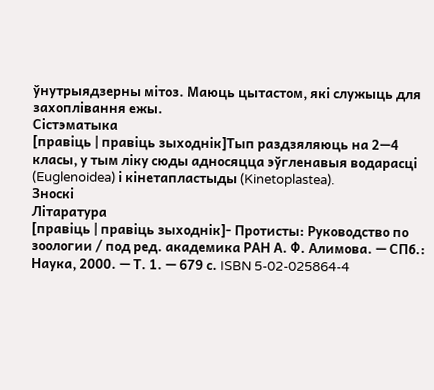ўнутрыядзерны мітоз. Маюць цытастом, які служыць для захоплівання ежы.
Сістэматыка
[правіць | правіць зыходнік]Тып раздзяляюць на 2—4 класы, у тым ліку сюды адносяцца эўгленавыя водарасці (Euglenoidea) і кінетапластыды (Kinetoplastea).
Зноскі
Літаратура
[правіць | правіць зыходнік]- Протисты: Руководство по зоологии / под ред. академика РАН А. Ф. Алимова. — СПб.: Наука, 2000. — Т. 1. — 679 с. ISBN 5-02-025864-4